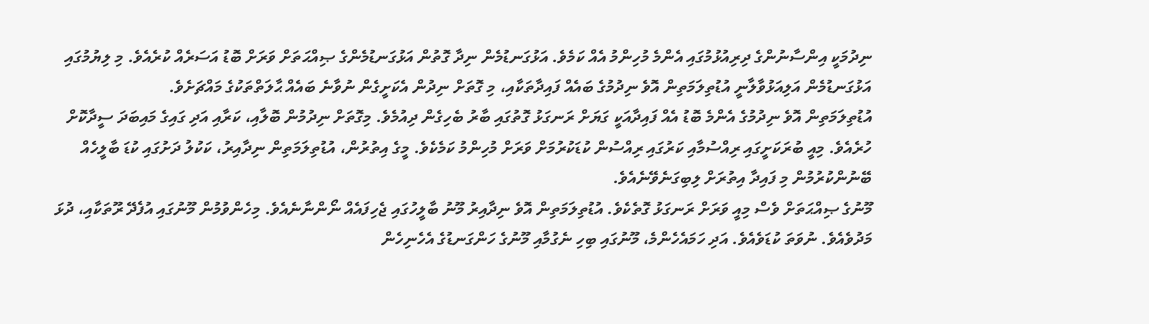ނިދުމަކީ އިންސާނުންގެ ދިރިއުޅުމުގައި އެންމެ މުހިންމު އެއް ކަމެވެ. އަޅުގަނޑުމެން ނިދާ ގޮތުން އަޅުގަނޑުމެންގެ ޞިއްޙަތަށް ވަރަށް ބޮޑު އަސަރެއް ކުރެއެވެ. މި ލިޔުމުގައި އަޅުގަނޑުމެން އަލިއަޅުވާލާނީ އުޑުތިލަމަތިން އޮވެ ނިދުމުގެ ބައެއް ފައިދާތަކާއި، މި ގޮތަށް ނިދުން އެކަށީގެން ނުވާނެ ބައެއް ޙާލަތްތަކުގެ މައްޗަށެވެ.
އުޑުތިލަމަތިން އޮވެ ނިދުމުގެ އެންމެ ބޮޑު އެއް ފައިދާއަކީ ގަޔަށް ރަނގަޅު ގޮތުގައި ބާރު ބެހިގެން ދިއުމެވެ. މިގޮތަށް ނިދުމުން ބޮލާއި، ކަރާއި އަދި ގައިގެ މައިބަދަ ސީދާކޮށް ހުރެއެވެ. މިއީ ބުރަކަށީގައި ރިއްސުމާއި ކަރުގައި ރިއްސުން ކުޑަކުރުމަށް ވަރަށް މުހިންމު ކަމެކެވެ. މީގެ އިތުރުން، އުޑުތިލަމަތިން ނިދާއިރު، ކަކުލު ދަށުގައި ކުޑަ ބާލީހެއް ބޭނުންކުރުމުން މި ފައިދާ އިތުރަށް ލިބިގަނެވޭނެއެވެ.
މޫނުގެ ޞިއްޙަތަށް ވެސް މިއީ ވަރަށް ރަނގަޅު ގޮތެކެވެ. އުޑުތިލަމަތިން އޮވެ ނިދާއިރު މޫނު ބާލީހުގައި ޖެހިފައެއް ނޯންނާނެއެވެ. މިހެންވުމުން މޫނުގައި އުފެދޭ ރޫތަކާއި، ދުޅަ މަދުވެއެވެ. ނުވަތަ ކުޑަވެއެވެ. އަދި ހަމައެހެންމެ، މޫނުގައި ބިހި ނެގުމާއި މޫނުގެ ހަންގަނޑުގެ އެހެނިހެން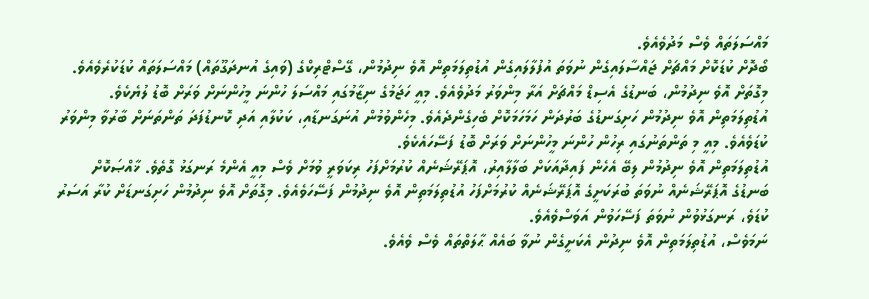މައްސަލަތައް ވެސް މަދުވެއެވެ.
ބޯދޮށް ކުޑަކޮށް މައްޗަށް ޖައްސާލައިގެން ނުވަތަ އުފުލާލައިގެން އުޑުތިލަމަތިން އޮވެ ނިދުމުން، ގޭސްޓްރިކްގެ (ވައިގެ އުނދަގޫތައް) މައްސަލަތައް ކުޑަކުރެވެއެވެ. މިގޮތަށް އޮވެ ނިދުމުން، ބަނޑުގެ އެސިޑް މައްޗަށް އަރާ މިންވަރު މަދުވެއެވެ. މިއީ ހަޖަމުގެ ނިޒާމުގައި މައްސަލަ ހުންނަ މީހުންނަށް ވަރަށް ބޮޑު ލުޔެކެވެ.
އުޑުތިލަމަތިން އޮވެ ނިދުމުން ހަށިގަނޑުގެ ބަރުދަން ހަމަހަމަކޮށް ބެހިގެންދެއެވެ. މިހެންވުމުން އުނަގަނޑާއި، ކަކުލާއި އަދި ކޮނޑުފަދަ ތަންތަނަށް ބާރުވާ މިންވަރު ކުޑަވެއެވެ. މިއީ މި ތަންތަނުގައި ރިހުން ހުންނަ މީހުންނަށް ވަރަށް ބޮޑު ފަސޭހައެކެވެ.
އުޑުތިލަމަތިން އޮވެ ނިދުމުން ލިބޭ އެހެން ފައިދާއަކަށް ބަލާލާއިރު، އޮޕަރޭޝަނެއް ކުރުމަށްފަހު ރިކަވަރީ ވުމަށް ވެސް މިއީ އެންމެ ރަނގަޅު ގޮތެވެ. ޚާއްޞަކޮށް ބަނޑުގެ އޮޕަރޭޝަނެއް ނުވަތަ ބުރަކަށީގެ އޮޕަރޭޝަނެއް ކުރުމަށްފަހު އުޑުތިލަމަތިން އޮވެ ނިދުމުން ފަސޭހަވެއެވެ. މިގޮތަށް އޮވެ ނިދުމުން ހަށިގަނޑަށް ކުރާ އަސަރު ކުޑަވެ، ރަނގަޅުވުން ނުވަތަ ފަސޭހަވުން އަވަސްވެއެވެ.
ނަމަވެސް، އުޑުތިލަމަތިން އޮވެ ނިދުން އެކަށީގެން ނުވާ ބައެއް ޙާލަތްތައް ވެސް ވެއެވެ.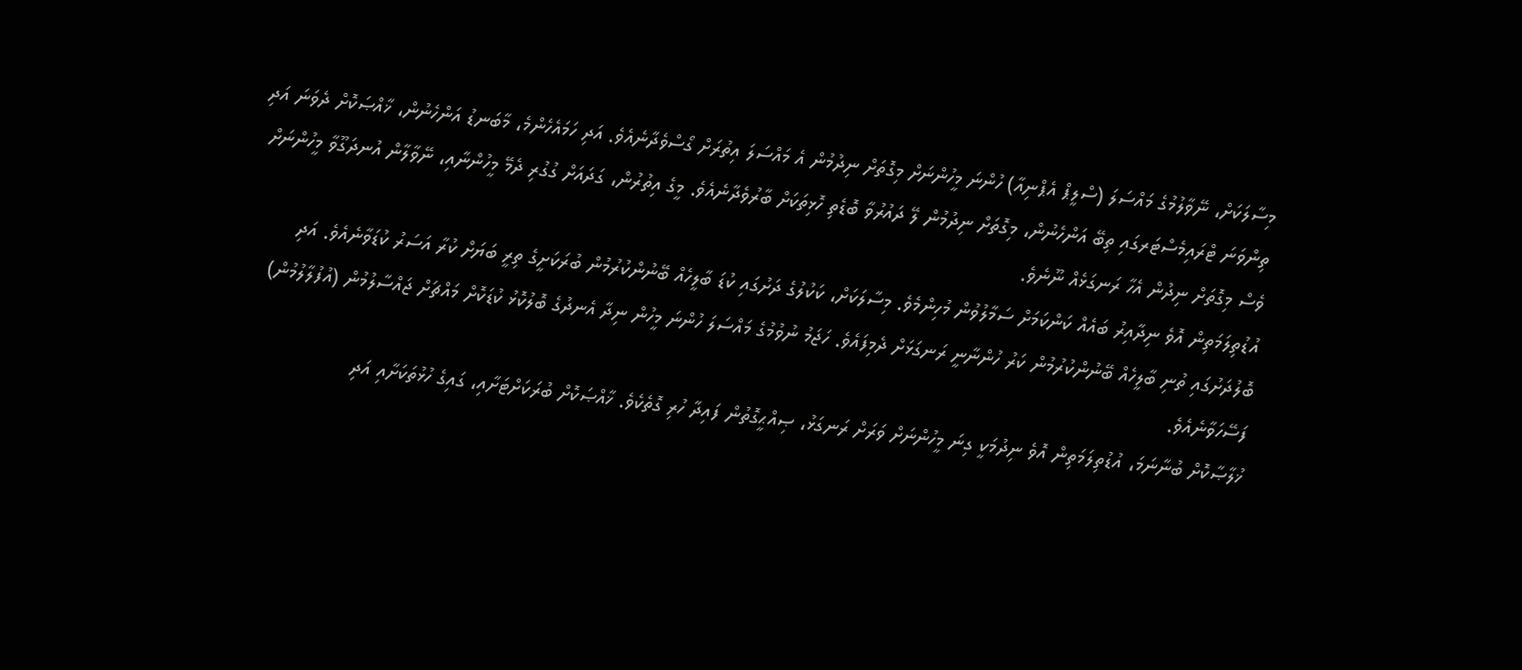މިސާލަކަށް، ނޭވާލުމުގެ މައްސަލަ (ސްލީޕް އެޕްނިއާ) ހުންނަ މީހުންނަށް މިގޮތަށް ނިދުމުން އެ މައްސަލަ އިތުރަށް ގޯސްވެދާނެއެވެ. އަދި ހަމައެހެންމެ، މާބަނޑު އަންހެނުން، ޚާއްޞަކޮށް ދެވަނަ އަދި ތިންވަނަ ޓްރައިމެސްޓަރގައި ތިބޭ އަންހެނުން، މިގޮތަށް ނިދުމުން ލޭ ދައުރުވާ ބޮޑެތި ހޮޅިތަކަށް ބާރުވެދާނެއެވެ. މީގެ އިތުރުން، ގަދައަށް ގުގުރި ދެމޭ މީހުންނާއި، ނޭވާލާން އުނދަގޫވާ މީހުންނަށް ވެސް މިގޮތަށް ނިދުން އެހާ ރަނގަޅެއް ނޫނެވެ.
އުޑުތިލަމަތިން އޮވެ ނިދާއިރު ބައެއް ކަންކަމަށް ސަމާލުވުން މުހިންމެވެ. މިސާލަކަށް، ކަކުލުގެ ދަށުގައި ކުޑަ ބާލީހެއް ބޭނުންކުރުމުން ބުރަކަށީގެ ތިރީ ބަޔަށް ކުރާ އަސަރު ކުޑަވާނެއެވެ. އަދި ބޮލުދަށުގައި ތުނި ބާލީހެއް ބޭނުންކުރުމުން ކަރު ހުންނާނީ ރަނގަޅަށް ދެމިފައެވެ. ހަޖަމު ނުވުމުގެ މައްސަލަ ހުންނަ މީހުން ނިދާ އެނދުގެ ބޮލުކޮޅު ކުޑަކޮށް މައްޗަށް ޖައްސާލުމުން (އުފުލާލުމުން) ފަސޭހަވާނެއެވެ.
ޚުލާޞާކޮށް ބުނާނަމަ، އުޑުތިލަމަތިން އޮވެ ނިދުމަކީ ގިނަ މީހުންނަށް ވަރަށް ރަނގަޅު، ޞިއްޙީގޮތުން ފައިދާ ހުރި ގޮތެކެވެ. ޚާއްޞަކޮށް ބުރަކަށްޓަށާއި، ގައިގެ ހުޅުތަކަށާއި އަދި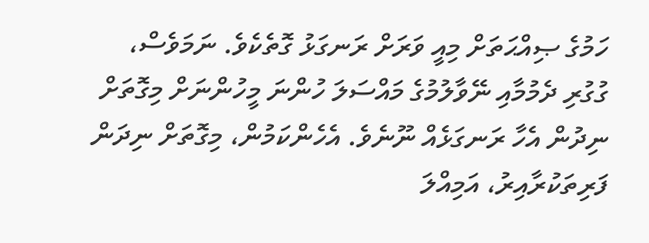ހަމުގެ ޞިއްޙަތަށް މިއީ ވަރަށް ރަނގަޅު ގޮތެކެވެ. ނަމަވެސް، ގުގުރި ދެމުމާއި ނޭވާލުމުގެ މައްސަލަ ހުންނަ މީހުންނަށް މިގޮތަށް ނިދުން އެހާ ރަނގަޅެއް ނޫނެވެ. އެހެންކަމުން، މިގޮތަށް ނިދަން ފަރިތަކުރާއިރު، އަމިއްލަ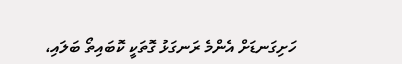ހަށިގަނޑަށް އެންމެ ރަނގަޅު ގޮތަކީ ކޮބައިތޯ ބަލައި،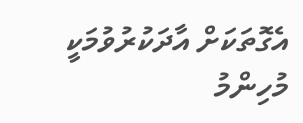އެގޮތަކަށް އާދަކުރުވުމަކީ މުހިންމު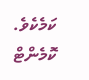ކަމެކެވެ.
ކޮމެންޓް